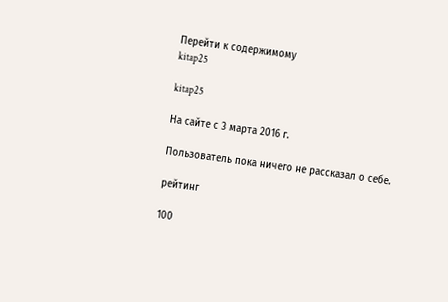Перейти к содержимому
kitap25

kitap25

На сайте с 3 марта 2016 г.

Пользователь пока ничего не рассказал о себе.

рейтинг

100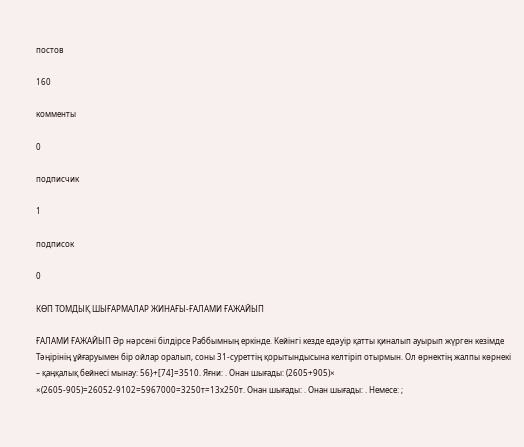постов

160

комменты

0

подписчик

1

подписок

0

КӨП ТОМДЫҚ ШЫҒАРМАЛАР ЖИНАҒЫ-ҒАЛАМИ ҒАЖАЙЫП

ҒАЛАМИ ҒАЖАЙЫП Әр нәрсені білдірсе Раббымның еркінде. Кейінгі кезде едәуір қатты қиналып ауырып жүрген кезімде Тәңірінің ұйғаруымен бір ойлар оралып, соны 31-суреттің қорытындысына келтіріп отырмын. Ол өрнектің жалпы көрнекі – қаңқалық бейнесі мынау: 56}+[74]=3510. Яғни: . Онан шығады: (2605+905)× ×(2605-905)=26052-9102=5967000=3250т=13х250т. Онан шығады: . Онан шығады: . Немесе: ;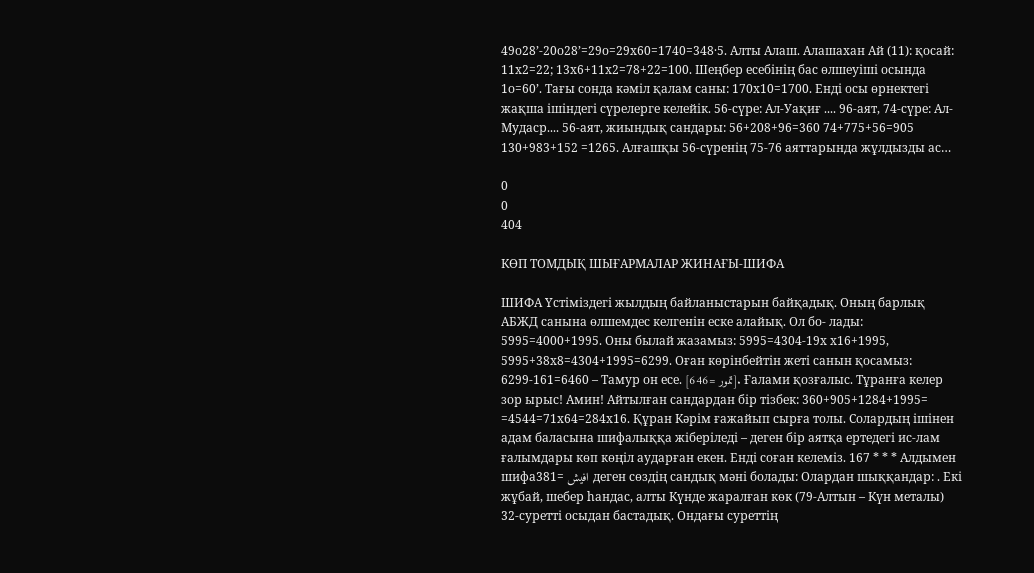49о28’-20о28’=29о=29х60=1740=348·5. Алты Алаш. Алашахан Ай (11): қосай: 11х2=22; 13х6+11х2=78+22=100. Шеңбер есебінің бас өлшеуіші осында 1о=60’. Тағы сонда кәміл қалам саны: 170х10=1700. Енді осы өрнектегі жақша ішіндегі сүрелерге келейік. 56-сүре: Ал-Уақиғ .... 96-аят, 74-сүре: Ал-Мудаср.... 56-аят, жиындық сандары: 56+208+96=360 74+775+56=905 130+983+152 =1265. Алғашқы 56-сүренің 75-76 аяттарында жұлдызды ас…

0
0
404

КӨП ТОМДЫҚ ШЫҒАРМАЛАР ЖИНАҒЫ-ШИФА

ШИФА Үстіміздегі жылдың байланыстарын байқадық. Оның барлық АБЖД санына өлшемдес келгенін еске алайық. Ол бо- лады: 5995=4000+1995. Оны былай жазамыз: 5995=4304-19х х16+1995, 5995+38х8=4304+1995=6299. Оған көрінбейтін жеті санын қосамыз: 6299-161=6460 – Тамур он есе. [تمور =646]. Ғалами қозғалыс. Тұранға келер зор ырыс! Амин! Айтылған сандардан бір тізбек: 360+905+1284+1995= =4544=71х64=284х16. Құран Кәрім ғажайып сырға толы. Солардың ішінен адам баласына шифалыққа жіберіледі – деген бір аятқа ертедегі ис-лам ғалымдары көп көңіл аударған екен. Енді соған келеміз. 167 * * * Алдымен шифа381= افيش деген сөздің сандық мәні болады: Олардан шыққандар: . Екі жұбай, шебер һандас, алты Күнде жаралған көк (79-Алтын – Күн металы) 32-суретті осыдан бастадық. Ондағы суреттің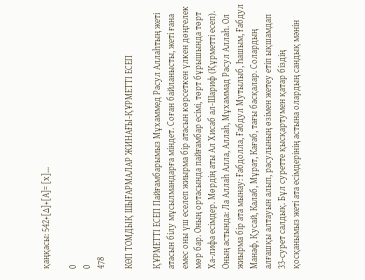қаңқасы: 542+[∆]+[А]= [х]…

0
0
478

КӨП ТОМДЫҚ ШЫҒАРМАЛАР ЖИНАҒЫ-ҚҰРМЕТТІ ЕСЕП

ҚҰРМЕТТІ ЕСЕП Пайғамбарымыз Мұхаммед Расул Аллаһтың жеті атасын білу мұсылмандарға міндет. Соған байланысты, жеті ғана емес оны үш еселеп жиырма бір атасын көрсеткен үлкен дөңгелек мөр бар. Оның ортасында пайғамбар есімі, төрт бұрышында төрт Ха-лифа есімдер. Мөрдің аты Ал Хисаб ал-Шариф (Құрметті есеп). Оның астында: Ла Аллаһ Алла, Аллаһ, Мұхаммад Расул Аллаһ. Ол жиырма бір ата мынау: Ғабдолла, Ғабдул Мутылыб, Һашым, Ғабдул Манаф, Қусай, Калаб, Мұрат, Кағаб, тағы басқалар. Солардың алғашқы алтауын алып, расулының өзімен жетеу етіп ықшамдап 33-сурет салдық. Бұл суретте қысқартумен қатар біздің қосқанымыз жеті ата есімдерінің астына олардың сандық мәнін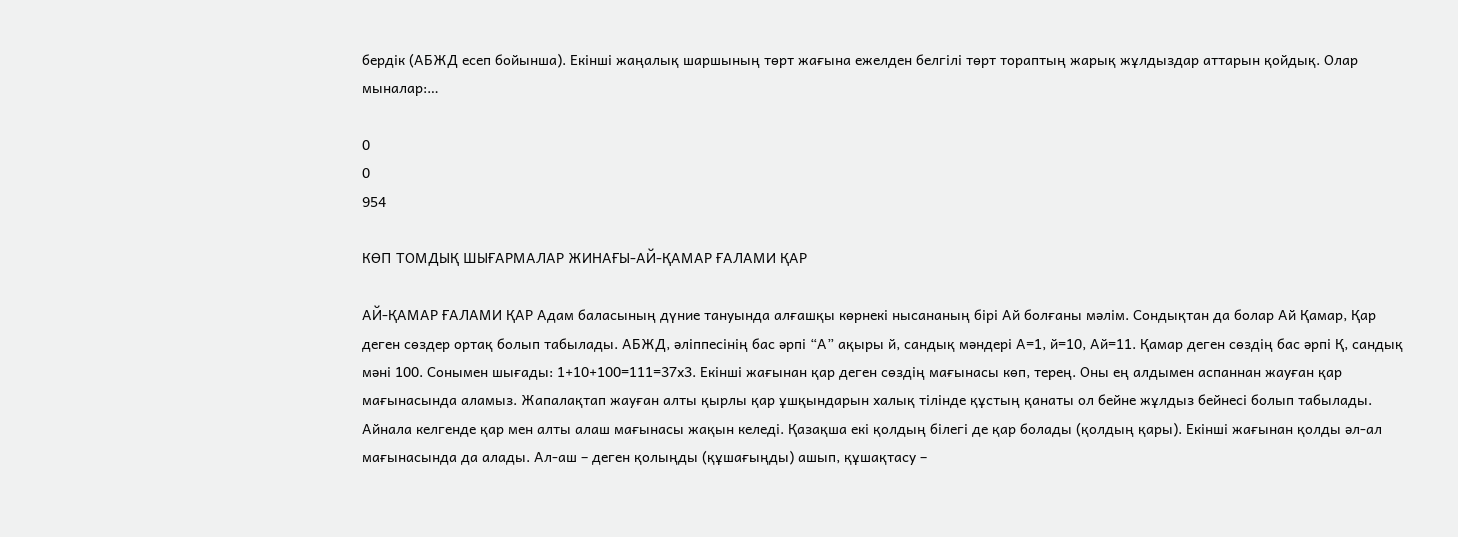бердік (АБЖД есеп бойынша). Екінші жаңалық шаршының төрт жағына ежелден белгілі төрт тораптың жарық жұлдыздар аттарын қойдық. Олар мыналар:…

0
0
954

КӨП ТОМДЫҚ ШЫҒАРМАЛАР ЖИНАҒЫ-АЙ-ҚАМАР ҒАЛАМИ ҚАР

АЙ-ҚАМАР ҒАЛАМИ ҚАР Адам баласының дүние тануында алғашқы көрнекі нысананың бірі Ай болғаны мәлім. Сондықтан да болар Ай Қамар, Қар деген сөздер ортақ болып табылады. АБЖД, әліппесінің бас әрпі “А” ақыры й, сандық мәндері А=1, й=10, Ай=11. Қамар деген сөздің бас әрпі Қ, сандық мәні 100. Сонымен шығады: 1+10+100=111=37х3. Екінші жағынан қар деген сөздің мағынасы көп, терең. Оны ең алдымен аспаннан жауған қар мағынасында аламыз. Жапалақтап жауған алты қырлы қар ұшқындарын халық тілінде құстың қанаты ол бейне жұлдыз бейнесі болып табылады. Айнала келгенде қар мен алты алаш мағынасы жақын келеді. Қазақша екі қолдың білегі де қар болады (қолдың қары). Екінші жағынан қолды әл-ал мағынасында да алады. Ал-аш – деген қолыңды (құшағыңды) ашып, құшақтасу –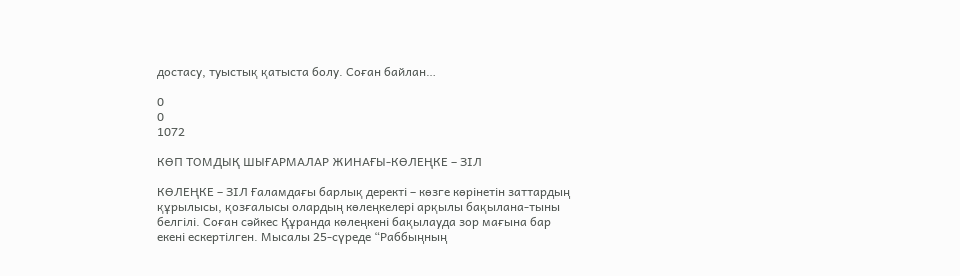достасу, туыстық қатыста болу. Соған байлан…

0
0
1072

КӨП ТОМДЫҚ ШЫҒАРМАЛАР ЖИНАҒЫ-КӨЛЕҢКЕ – ЗІЛ

КӨЛЕҢКЕ – ЗІЛ Ғаламдағы барлық деректі – көзге көрінетін заттардың құрылысы, қозғалысы олардың көлеңкелері арқылы бақылана-тыны белгілі. Соған сәйкес Құранда көлеңкені бақылауда зор мағына бар екені ескертілген. Мысалы 25-сүреде “Раббыңның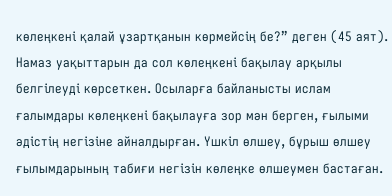көлеңкені қалай ұзартқанын көрмейсің бе?” деген (45 аят). Намаз уақыттарын да сол көлеңкені бақылау арқылы белгілеуді көрсеткен. Осыларға байланысты ислам ғалымдары көлеңкені бақылауға зор мән берген, ғылыми әдістің негізіне айналдырған. Үшкіл өлшеу, бұрыш өлшеу ғылымдарының табиғи негізін көлеңке өлшеумен бастаған.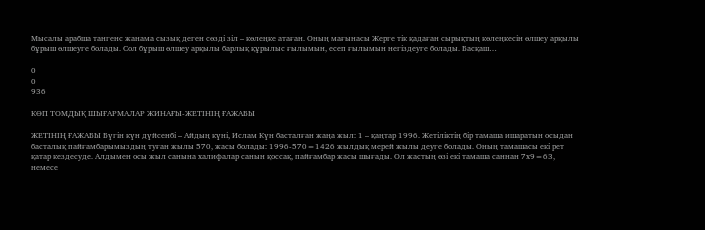Мысалы арабша тангенс жанама сызық деген сөзді зіл – көлеңке атаған. Оның мағынасы Жерге тік қадаған сырықтың көлеңкесін өлшеу арқылы бұрыш өлшеуге болады. Сол бұрыш өлшеу арқылы барлық құрылыс ғылымын, есеп ғылымын негіздеуге болады. Басқаш…

0
0
936

КӨП ТОМДЫҚ ШЫҒАРМАЛАР ЖИНАҒЫ-ЖЕТІНІҢ ҒАЖАБЫ

ЖЕТІНІҢ ҒАЖАБЫ Бүгін күн дүйсенбі – Айдың күні, Ислам Күн басталған жаңа жыл: 1 – қаңтар 1996. Жетіліктің бір тамаша ишаратын осыдан басталық пайғамбарымыздың туған жылы 570, жасы болады: 1996-570=1426 жылдық мерей жылы деуге болады. Оның тамашасы екі рет қатар кездесуде. Алдымен осы жыл санына халифалар санын қоссақ, пайғамбар жасы шығады. Ол жастың өзі екі тамаша саннан 7х9=63, немесе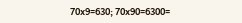70х9=630; 70х90=6300=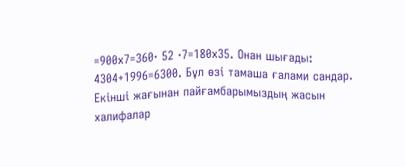=900х7=360· 52 ·7=180х35. Онан шығады: 4304+1996=6300. Бұл өзі тамаша ғалами сандар. Екінші жағынан пайғамбарымыздың жасын халифалар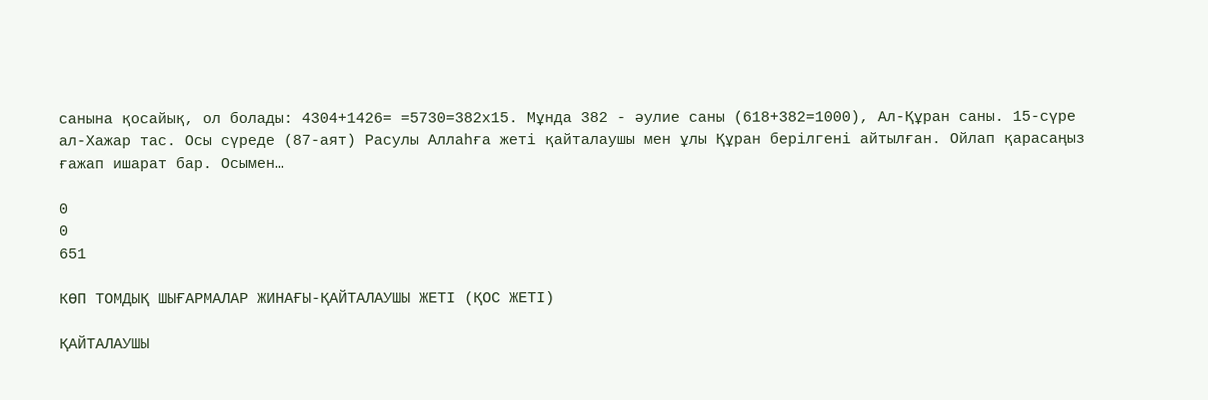санына қосайық, ол болады: 4304+1426= =5730=382х15. Мұнда 382 - әулие саны (618+382=1000), Ал-Құран саны. 15-сүре ал-Хажар тас. Осы сүреде (87-аят) Расулы Аллаһға жеті қайталаушы мен ұлы Құран берілгені айтылған. Ойлап қарасаңыз ғажап ишарат бар. Осымен…

0
0
651

КӨП ТОМДЫҚ ШЫҒАРМАЛАР ЖИНАҒЫ-ҚАЙТАЛАУШЫ ЖЕТІ (ҚОС ЖЕТІ)

ҚАЙТАЛАУШЫ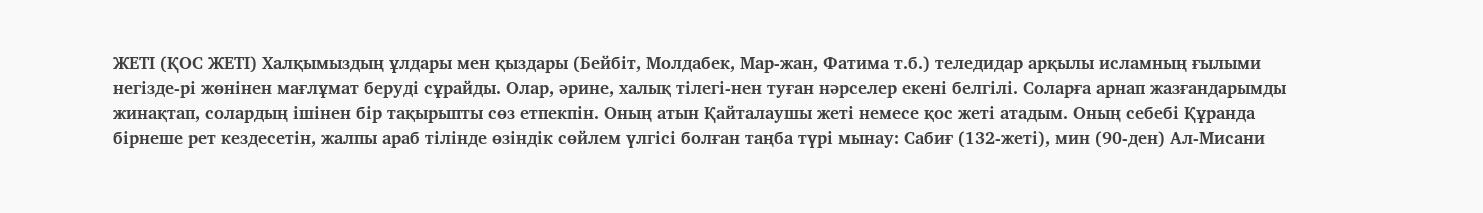ЖЕТІ (ҚОС ЖЕТІ) Халқымыздың ұлдары мен қыздары (Бейбіт, Молдабек, Мар-жан, Фатима т.б.) теледидар арқылы исламның ғылыми негізде-рі жөнінен мағлұмат беруді сұрайды. Олар, әрине, халық тілегі-нен туған нәрселер екені белгілі. Соларға арнап жазғандарымды жинақтап, солардың ішінен бір тақырыпты сөз етпекпін. Оның атын Қайталаушы жеті немесе қос жеті атадым. Оның себебі Құранда бірнеше рет кездесетін, жалпы араб тілінде өзіндік сөйлем үлгісі болған таңба түрі мынау: Сабиғ (132-жеті), мин (90-ден) Ал-Мисани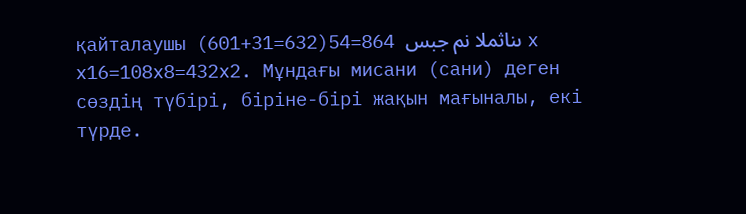қайталаушы (601+31=632)54=864 ىناثملا نم جبس х х16=108х8=432х2. Мұндағы мисани (сани) деген сөздің түбірі, біріне-бірі жақын мағыналы, екі түрде.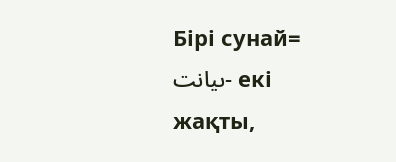Бірі сунай= ىيانت- екі жақты,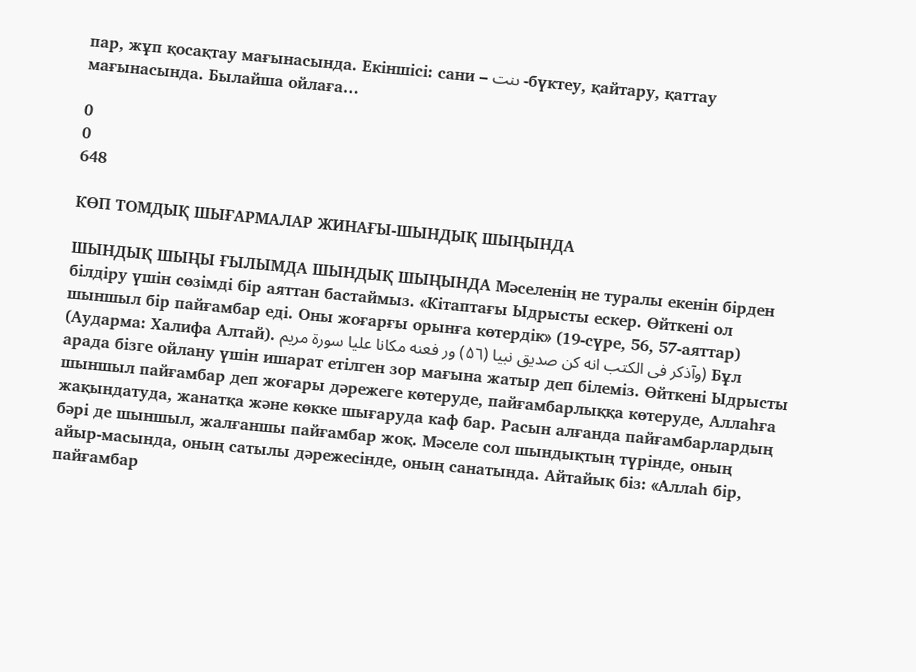пар, жұп қосақтау мағынасында. Екіншісі: сани – ىنت -бүктеу, қайтару, қаттау мағынасында. Былайша ойлаға…

0
0
648

КӨП ТОМДЫҚ ШЫҒАРМАЛАР ЖИНАҒЫ-ШЫНДЫҚ ШЫҢЫНДА

ШЫНДЫҚ ШЫҢЫ ҒЫЛЫМДА ШЫНДЫҚ ШЫҢЫНДА Мәселенің не туралы екенін бірден білдіру үшін сөзімді бір аяттан бастаймыз. «Кітаптағы Ыдрысты ескер. Өйткені ол шыншыл бір пайғамбар еді. Оны жоғарғы орынға көтердік» (19-сүре, 56, 57-аяттар) (Аударма: Халифа Алтай). وآذكر فى الكتب انه كن صديق نبيا (۵٦) ور فعنه مكانا عليا سورة مريم) Бұл арада бізге ойлану үшін ишарат етілген зор мағына жатыр деп білеміз. Өйткені Ыдрысты шыншыл пайғамбар деп жоғары дәрежеге көтеруде, пайғамбарлыққа көтеруде, Аллаһға жақындатуда, жанатқа және көкке шығаруда каф бар. Расын алғанда пайғамбарлардың бәрі де шыншыл, жалғаншы пайғамбар жоқ. Мәселе сол шындықтың түрінде, оның айыр-масында, оның сатылы дәрежесінде, оның санатында. Айтайық біз: «Аллаһ бір, пайғамбар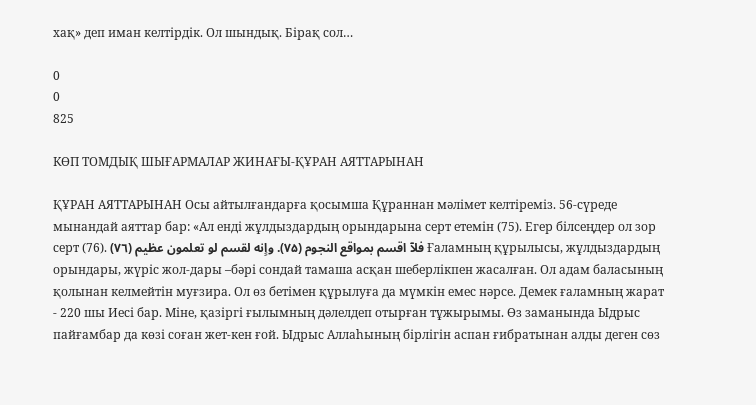хақ» деп иман келтірдік. Ол шындық. Бірақ сол…

0
0
825

КӨП ТОМДЫҚ ШЫҒАРМАЛАР ЖИНАҒЫ-ҚҰРАН АЯТТАРЫНАН

ҚҰРАН АЯТТАРЫНАН Осы айтылғандарға қосымша Құраннан мәлімет келтіреміз. 56-сүреде мынандай аяттар бар: «Ал енді жұлдыздардың орындарына серт етемін (75). Егер білсеңдер ол зор серт (76). فلآ اقسم بمواقع النجوم (٧۵). واٍنه لقسم لو تعلمون عظيم (٧٦) Ғаламның құрылысы, жұлдыздардың орындары, жүріс жол-дары –бәрі сондай тамаша асқан шеберлікпен жасалған. Ол адам баласының қолынан келмейтін муғзира. Ол өз бетімен құрылуға да мүмкін емес нәрсе. Демек ғаламның жарат - 220 шы Иесі бар. Міне, қазіргі ғылымның дәлелдеп отырған тұжырымы. Өз заманында Ыдрыс пайғамбар да көзі соған жет-кен ғой. Ыдрыс Аллаһының бірлігін аспан ғибратынан алды деген сөз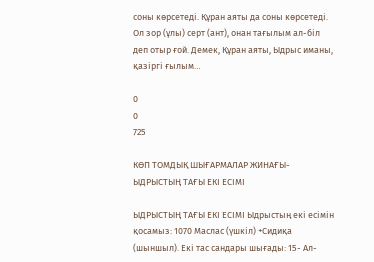соны көрсетеді. Құран аяты да соны көрсетеді. Ол зор (ұлы) серт (ант), онан тағылым ал-біл деп отыр ғой. Демек, Құран аяты, Ыдрыс иманы, қазіргі ғылым…

0
0
725

КӨП ТОМДЫҚ ШЫҒАРМАЛАР ЖИНАҒЫ-ЫДРЫСТЫҢ ТАҒЫ ЕКІ ЕСІМІ

ЫДРЫСТЫҢ ТАҒЫ ЕКІ ЕСІМІ Ыдрыстың екі есімін қосамыз: 1070 Маслас (үшкіл) +Сидиқа (шыншыл). Екі тас сандары шығады: 15- Ал-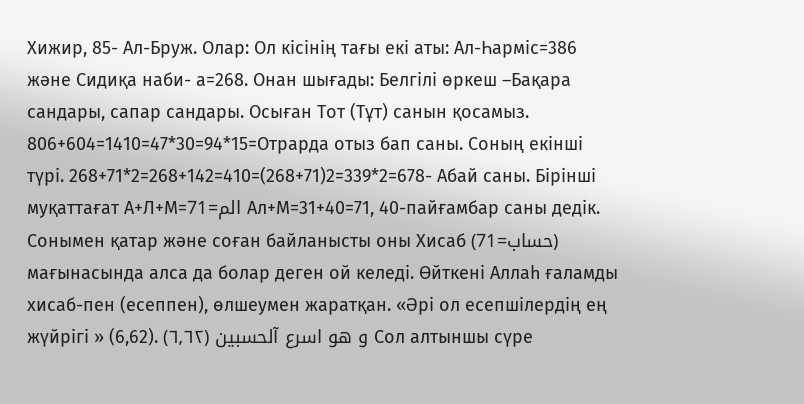Хижир, 85- Ал-Бруж. Олар: Ол кісінің тағы екі аты: Ал-Һарміс=386 және Сидиқа наби- а=268. Онан шығады: Белгілі өркеш –Бақара сандары, сапар сандары. Осыған Тот (Тұт) санын қосамыз. 806+604=1410=47*30=94*15=Отрарда отыз бап саны. Соның екінші түрі. 268+71*2=268+142=410=(268+71)2=339*2=678- Абай саны. Бірінші муқаттағат А+Л+М=الم=71 Ал+М=31+40=71, 40-пайғамбар саны дедік. Сонымен қатар және соған байланысты оны Хисаб (حساب=71) мағынасында алса да болар деген ой келеді. Өйткені Аллаһ ғаламды хисаб-пен (есеппен), өлшеумен жаратқан. «Әрі ол есепшілердің ең жүйрігі » (6,62). و هو اسرع آلحسبين (٦٫٦۲) Сол алтыншы сүре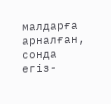малдарға арналған, сонда егіз-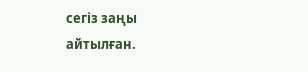сегіз заңы айтылған.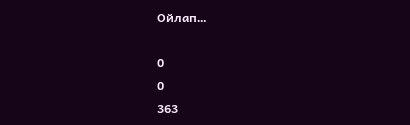Ойлап…

0
0
363